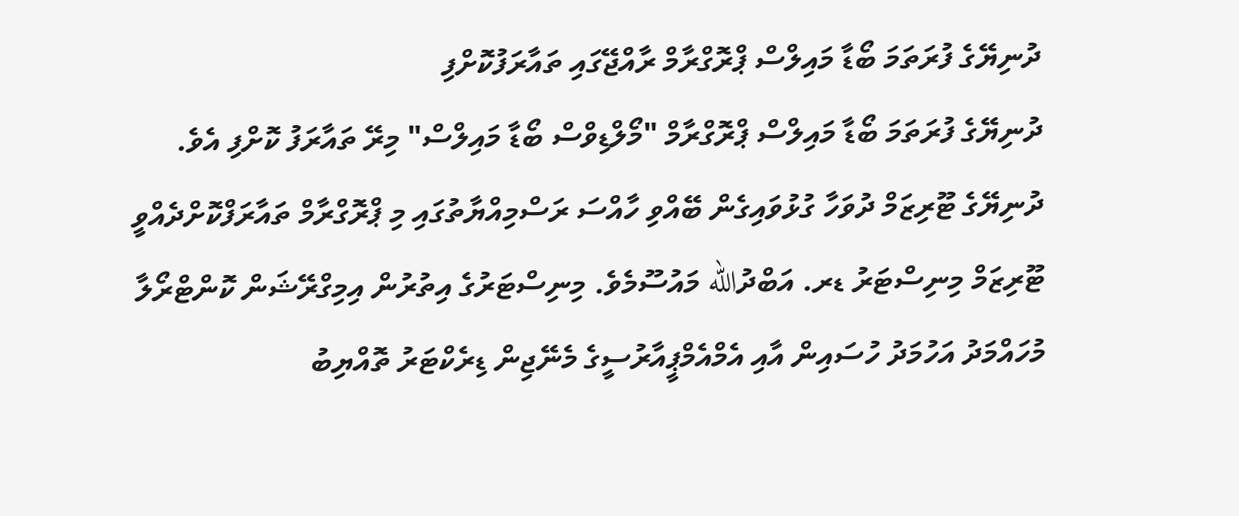ދުނިޔޭގެ ފުރަތަމަ ބޯޑާ މައިލްސް ޕްރޮގްރާމް ރާއްޖޭގައި ތައާރަފުކޮށްފި
ދުނިޔޭގެ ފުރަތަމަ ބޯޑާ މައިލްސް ޕްރޮގްރާމް "މޯލްޑިވްސް ބޯޑާ މައިލްސް" މިރޭ ތައާރަފު ކޮށްފި އެވެ.
ދުނިޔޭގެ ޓޫރިޒަމް ދުވަހާ ގުޅުވައިގެން ބޭއްވި ހާއްސަ ރަސްމިއްޔާތުގައި މި ޕްރޮގްރާމް ތައާރަފްކޮށްދެއްވީ ޓޫރިޒަމް މިނިސްޓަރު ޑރ. އަބްދުالله މައުސޫމެވެ. މިނިސްޓަރުގެ އިތުރުން އިމިގްރޭޝަން ކޮންޓްރޯލާ މުހައްމަދު އަހުމަދު ހުސައިން އާއި އެމްއެމްޕީއާރުސީގެ މެނޭޖިން ޑިރެކްޓަރު ތޮއްޔިބު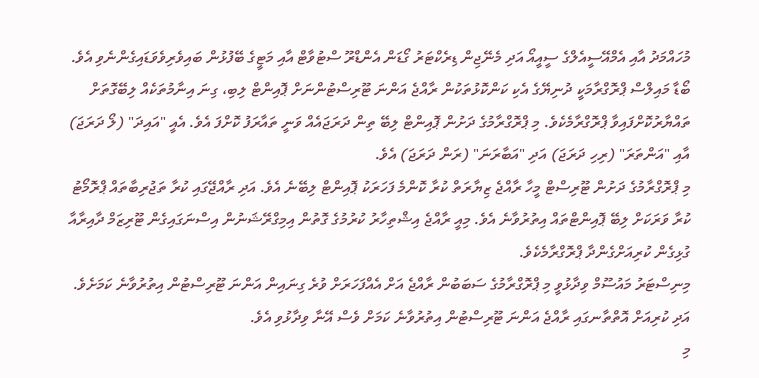މުހައްމަދު އާއި އެމްއޭސީއެލްގެ ސީއީއޯ އަދި މެނޭޖިން ޑިރެކްޓަރު ގޯޑަން އެންޑްރޫ ސްޓުވާޓް އާއި މަޓީގެ ބޭފުޅުން ބައިވެރިވެވަޑައިގެންނެވި އެވެ.
ބޯޑާ މައިލްސް ޕްރޮގްރާމަކީ ދުނިޔޭގެ އެކި ކަންކޮޅުތަކުން ރާއްޖެ އަންނަ ޓޫރިސްޓުންނަށް ޕޮއިންޓް ލިބި، ގިނަ އިނާމުތަކެއް ލިބޭގޮތަށް ތައްޔާރުކޮށްފައިވާ ޕްރޮގްރާމެކެވެ. މި ޕްރޮގްރާމުގެ ދަށުން ޕޮއިންޓް ލިބޭ ތިން ދަރަޖައެއް ވަނީ ތައާރަފު ކޮށްފަ އެވެ. އެއީ "އައިދަ" (ލޯ ދަރަޖަ) އާއި "އަންތަރަ" (ރިހި ދަރަޖަ) އަދި "އަބާރަނަ" (ރަން ދަރަޖަ) އެވެ.
މި ޕްރޮގްރާމުގެ ދަށުން ޓޫރިސްޓް މީހާ ރާއްޖެ ޒިޔާރަތް ކުރާ ކޮންމެ ފަހަރަކު ޕޮއިންޓް ލިބޭނެ އެވެ. އަދި ރާއްޖޭގައި ކުރާ ތަޖުރިބާތައް ޕްރޮމޯޓު ކުރާ ވަރަކަށް ލިބޭ ޕޮއިންޓްތައް އިތުރުވާނެ އެވެ. މިއީ ރާއްޖެ އިޝްތިހާރު ކުރުމުގެ ގޮތުން އިމިގްރޭޝަނުން އިސްނަގައިގެން ޓޫރިޒަމް ދާއިރާއާ ގުޅިގެން ކުރިއަށްގެންދާ ޕްރޮގްރާމެކެވެ.
މިނިސްޓަރު މައުސޫމް ވިދާޅުވީ މި ޕްރޮގްރާމުގެ ސަބަބުން ރާއްޖެ އަށް އެއްފަހަރަށް ވުރެ ގިނައިން އަންނަ ޓޫރިސްޓުން އިތުރުވާނެ ކަމަށެވެ. އަދި ކުރިއަށް އޮތްތާނގައި ރާއްޖެ އަންނަ ޓޫރިސްޓުން އިތުރުވާނެ ކަމަށް ވެސް އޭނާ ވިދާޅުވި އެވެ.
މި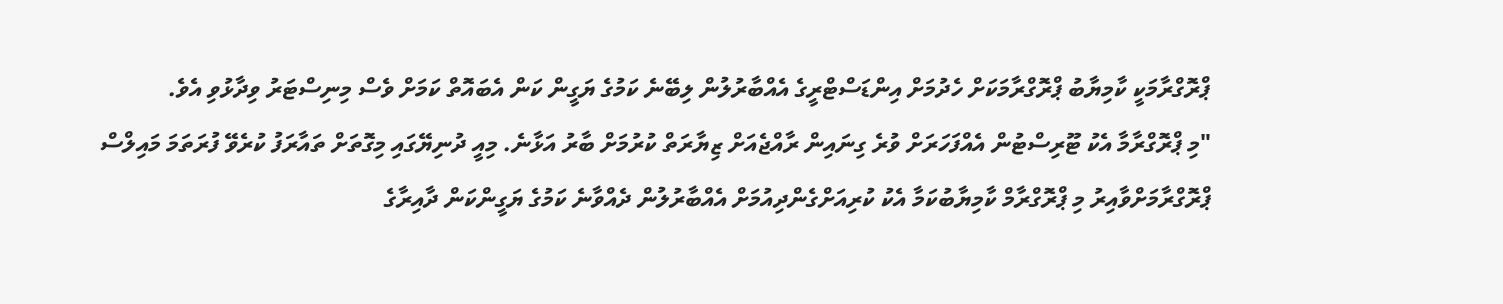ޕްރޮގްރާމަކީ ކާމިޔާބު ޕްރޮގްރާމަކަށް ހެދުމަށް އިންޑަސްޓްރީގެ އެއްބާރުލުން ލިބޭނެ ކަމުގެ ޔަގީން ކަން އެބައޮތް ކަމަށް ވެސް މިނިސްޓަރު ވިދާޅުވި އެވެ.
"މި ޕްރޮގްރާމާ އެކު ޓޫރިސްޓުން އެއްފަހަރަށް ވުރެ ގިނައިން ރާއްޖެއަށް ޒިޔާރަތް ކުރުމަށް ބާރު އަޅާނެ. މިއީ ދުނިޔޭގައި މިގޮތަށް ތައާރަފު ކުރެވޭ ފުރަތަމަ މައިލްސް ޕްރޮގްރާމަށްވާއިރު މި ޕްރޮގްރާމް ކާމިޔާބުކަމާ އެކު ކުރިއަށްގެންދިއުމަށް އެއްބާރުލުން ދެއްވާނެ ކަމުގެ ޔަގީންކަން ދާއިރާގެ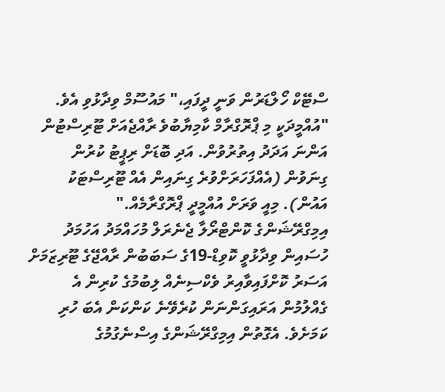ސްޓޭކް ހޯލްޑަރުން ވަނީ ދީފައި،" މައުސޫމް ވިދާޅުވި އެވެ.
"އުއްމީދަކީ މި ޕްރޮގްރާމް ކާމިޔާބުވެ ރާއްޖެއަށް ޓޫރިސްޓުން އަންނަ އަދަދު އިތުރުވުން. އަދި ބޮޑަށް ރިޕީޓު ކުރުން ގިނަވުން (އެއްފަހަރަށްވުރެ ގިނައިން އެއް ޓޫރިސްޓަކު އައުން). މިއީ ވަރަށް އުއްމީދީ ޕްރޮގްރާމެއް."
އިމިގްރޭޝަންގެ ކޮންޓްރޯލާ ޖެނެރަލް މުހައްމަދު އަހުމަދު ހުސައިން ވިދާޅުވީ ކޮވިޑް-19ގެ ސަބަބުން ރާއްޖޭގެ ޓޫރިޒަމަށް އަސަރު ކޮށްފައިވާއިރު ވެކްސިނެއް ލިބުމުގެ ކުރިން އެ ގެއްލުމުން އަރައިގަންނަން ކުރެވޭނެ ކަންކަން އެބަ ހުރި ކަމަށެވެ. އެގޮތުން އިމިގްރޭޝަންގެ އިސްނެގުމުގެ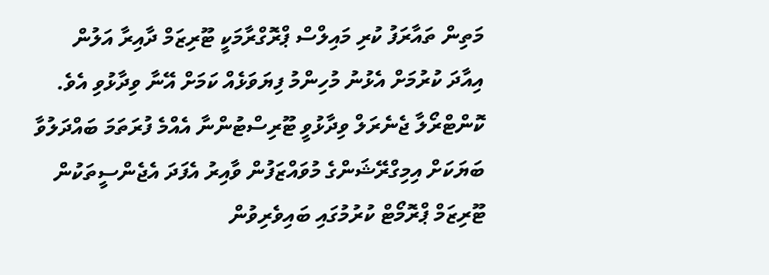މަތިން ތައާރަފު ކުރި މައިލްސް ޕްރޮގްރާމަކީ ޓޫރިޒަމް ދާއިރާ އަލުން އިއާދަ ކުރުމަށް އެޅުނު މުހިންމު ފިޔަވަޅެއް ކަމަށް އޭނާ ވިދާޅުވި އެވެ.
ކޮންޓްރޯލާ ޖެނެރަލް ވިދާޅުވީ ޓޫރިސްޓުންނާ އެއްމެ ފުރަތަމަ ބައްދަލުވާ ބަޔަކަށް އިމިގްރޭޝަންގެ މުވައްޒަފުން ވާއިރު އެފަދަ އެޖެންސީތަކުން ޓޫރިޒަމް ޕްރޮމޯޓް ކުރުމުގައި ބައިވެރިވުން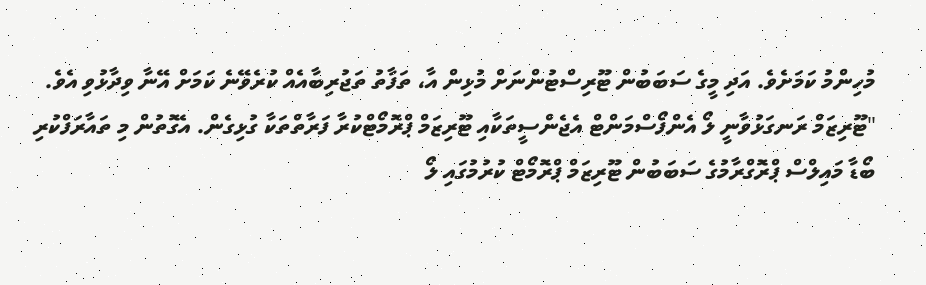މުހިންމު ކަމަށެވެ. އަދި މީގެ ސަބަބުން ޓޫރިސްޓުންނަށް މުޅިން އާ، ތަފާތު ތަޖުރިބާއެއް ކުރެވޭނެ ކަމަށް އޭނާ ވިދާޅުވި އެވެ.
"ޓޫރިޒަމް ރަނގަޅުވާނީ ލޯ އެންފޯސްމަންޓް އެޖެންސީތަކާއި ޓޫރިޒަމް ޕްރޮމޯޓްކުރާ ފަރާތްތަކާ ގުޅިގެން. އެގޮތުން މި ތައާރަފްކުރި ބޯޑާ މައިލްސް ޕްރޮގްރާމުގެ ސަބަބުން ޓޫރިޒަމް ޕްރޮމޯޓް ކުރުމުގައި ލޯ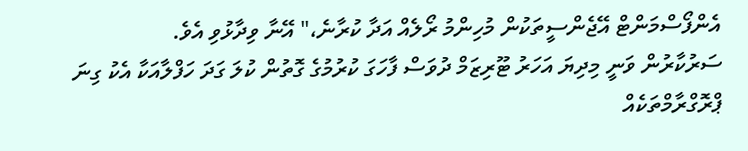އެންފޯސްމަންޓް އޭޖެންސީތަކުން މުހިންމު ރޯލެއް އަދާ ކުރާނެ،" އޭނާ ވިދާޅުވި އެވެ.
ސަރުކާރުން ވަނީ މިދިޔަ އަހަރު ޓޫރިޒަމް ދުވަސް ފާހަގަ ކުރުމުގެ ގޮތުން ކުލަ ގަދަ ހަފްލާއަކާ އެކު ގިނަ ޕްރޮގްރާމްތަކެއް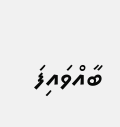ބާއްވައިފަ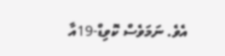އެވެ. ނަމަވެސް ކޮވިޑް-19އާ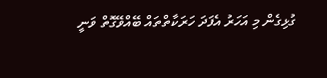ގުޅިގެން މި އަހަރު އެފަދަ ހަރަކާތްތައް ބޭއްވޭގޮތް ވަނީ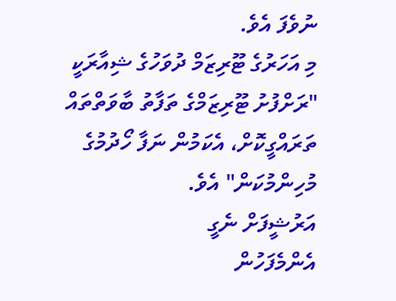ނުވެފަ އެވެ.
މި އަހަރުގެ ޓޫރިޒަމް ދުވަހުގެ ޝިއާރަކީ "ރަށްފުށު ޓޫރިޒަމްގެ ތަފާތު ބާވަތްތައް ތަރައްގީކޮށް، އެކަމުން ނަފާ ހޯދުމުގެ މުހިންމުކަން" އެވެ.
އަރުޝީފަށް ނެގީ
އެންމެފަހުން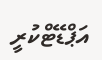އަޕްޑޭޓްކުރީ